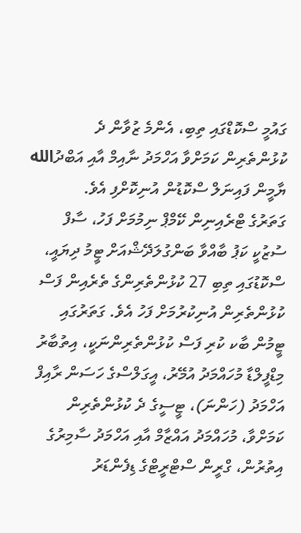ގައުމީ ސްކޮޑްގައި ތިބި، އެންމެ ޒުވާން ދެ ކުޅުންތެރިން ކަމަށްވާ އަހްމަދު ނާއިމް އާއި އަބްދުالله ޔާމީން ފައިނަލް ސްކޮޑުން އުނިކޮށްފި އެވެ.
ގަތަރުގެ ޓްރެއިނިން ކޭމްޕް ނިމުމަށް ފަހު، ސާފް ސުޒުކީ ކަޕު ބާއްވާ ބަންގުލަދޭޝްއަށް ޓީމު ދިޔައީ، ސްކޮޑުގައި ތިބި 27 ކުޅުންތެރިންގެ ތެރެއިން ފަސް ކުޅުންތެރިން އުނިކުރުމަށް ފަހު އެވެ. ގަތަރުގައި ޓީމުން ބާކ ކުރި ފަސް ކުޅުންތެރިންނަކީ، އިތުބާރު މިޑްފީލްޑާ މުހައްމަދު އުމޭރު، އީގަލްސްގެ ހަސަން ރާއިފް އަހްމަދު (ހަންނަ)، ޓީސީގެ ދެ ކުޅުންތެރިން ކަމަށްވާ، މުހައްމަދު އައްޒާމް އާއި އަހްމަދު ސާމިރުގެ އިތުރުން، ގްރީން ސްޓްރީޓްގެ ޑިފެންޑަރު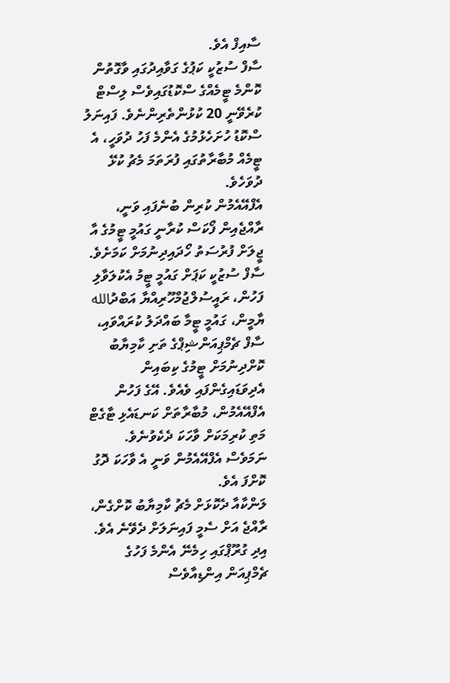ސާއިފް އެވެ.
ސާފް ސުޒުކީ ކަޕުގެ ގަވާއިދުގައި ވާގޮތުން ކޮންމެ ޓީމެއްގެ ސްކޮޑުގައިވެސް ލިސްޓް ކުރެވޭނީ 20 ކުޅުންތެރިންނެވެ. ފައިނަލު ސްކޮޑު ހުށަހެޅުމުގެ އެންމެ ފަހު ދުވަހީ، އެ ޓީމެއް މުބާރާތުގައި ފުރަތަމަ މެޗު ކުޅޭ ދުވަހެވެ.
އެފްއޭއެމުން ކުރިން ބުނެފައި ވަނީ، ރާއްޖެއިން ފޯކަސް ކުރާނީ ގައުމީ ޓީމުގެ އާ ޖީލަށް ފުރުސަތު ހޯދައިދިނުމަށް ކަމަށެވެ. ސާފް ސުޒުކީ ކަޕަށް ގައުމީ ޓީމު އެކުލަވާލި ފަހުން، ރައީސުލްޖުމްހޫރިއްޔާ އަބްދުالله ޔާމީން، ގައުމީ ޓީމާ ބައްދަލު ކުރައްވައި، ސާފް ޗެމްޕިއަންޝިޕްގެ ތަށި ކާމިޔާބު ކޮށްދިނުމަށް ޓީމުގެ ކިބައިން އެދިވަޑައިގެންފައި ވެއެވެ. އޭގެ ފަހުން އެފްއޭއެމުން، މުބާރާތަށް ކަނޑައެޅި ޓާގެޓް މަތި ކުރިމަކަށް ވާހަކަ ދެކެވުނެވެ. ނަމަވެސް އެފްއޭއެމުން ވަނީ އެ ވާހަކަ ދޮގު ކޮށްފަ އެވެ.
ލަންކާއާ ދެކޮޅަށް މެޗު ކާމިޔާބު ކޮށްގެން، ރާއްޖެ އަށް ސެމީ ފައިނަލަށް ދެވޭނެ އެވެ. އިދި ގުރޫޕްގައި ހިމެނޭ އެންމެ ފަހުގެ ޗެމްޕިއަން އިންޑިއާވެސް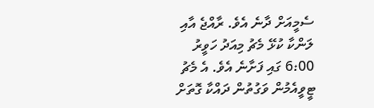ސެމީއަށް ދާނެ އެވެ. ރާއްޖެ އާއި ލަންކާ ކުޅޭ މެޗު މިއަދު ހަވީރު 6:00 ގައި ފަށާނެ އެވެ. އެ މެޗު ޓީވީއެމުން ވަގުތުން ދައްކާ ގޮތަށް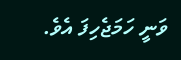ވަނީ ހަމަޖެހިފަ އެވެ.